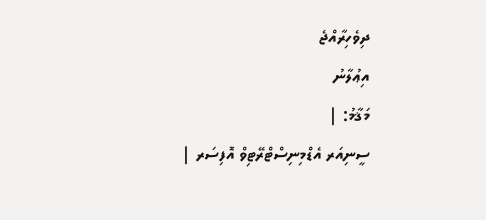ދިވެހިރާއްޖެ
އިޢުލާނު
މަޤާމު: |
ސީނިއަރ އެޑްމިނިސްޓްރޭޓިވް އޮފިސަރ |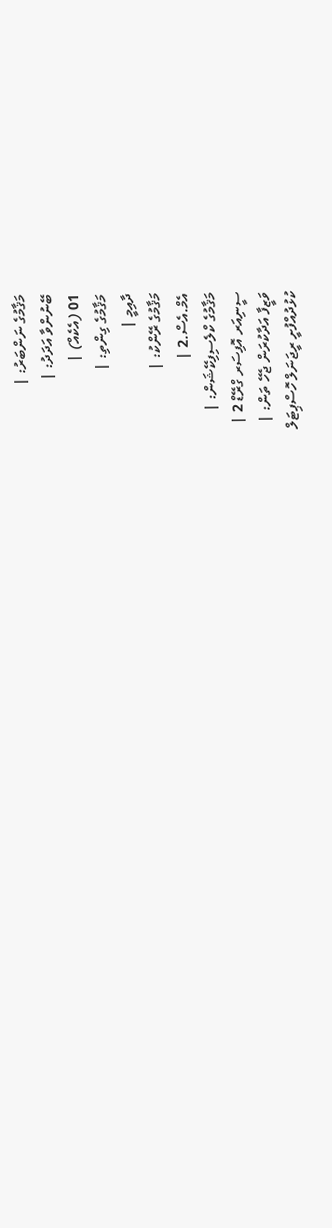މަޤާމުގެ ނަންބަރު: |
ބޭނުންވާ އަދަދު: |
01 (އެކެއް) |
މަޤާމުގެ ގިންތި: |
ދާއިމީ |
މަޤާމުގެ ރޭންކު: |
އެމް.އެސް.2 |
މަޤާމުގެ ކްލެސިފިކޭޝަން: |
ސީނިއަރ އޮފިސަރ ގްރޭޑް 2 |
ވަޒީފާ އަދާކުރަން ޖެހޭ ތަން: |
ކުޅުދުއްފުށީ ރީޖަނަލް ހޮސްޕިޓަލް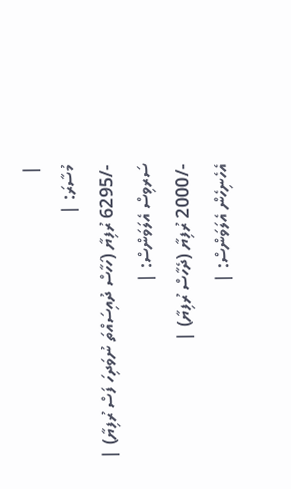|
މުސާރަ: |
-/6295 ރުފިޔާ (ހަހާސް ދުއިސައްތަ ނުވަދިހަ ފަސް ރުފިޔާ) |
ސަރވިސް އެލަވަންސް: |
-/2000 ރުފިޔާ (ދެހާސް ރުފިޔާ) |
އެހެނިހެން އެލަވަންސް: |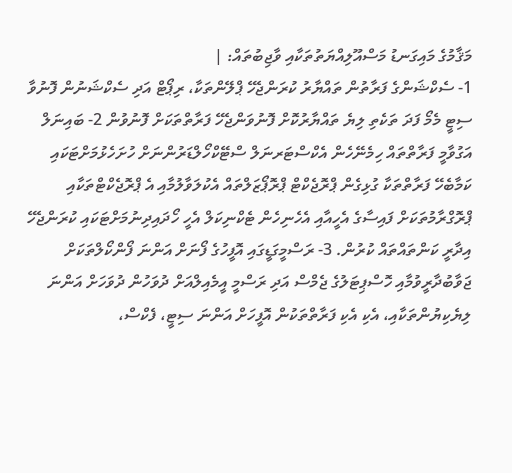މަޤާމުގެ މައިގަނޑު މަސްއޫލިއްޔަތުތަކާއި ވާޖިބުތައް: |
1- ސެކްޝަންގެ ފަރާތުން ތައްޔާރު ކުރަންޖެހޭ ޕްލޭންތަކާ، ރިޕޯޓް އަދި ސެކްޝަނުން ފޮނުވާ ސިޓީ މެމޯ ފަދަ ތަކެތި ލިޔެ ތައްޔާރުކޮށް ފޮނުވަންޖެހޭ ފަރާތްތަކަށް ފޮނުވުން 2- ބައިނަލް އަގުވާމީ ފަރާތްތައް ހިމެނޭހެން އެކްސްޓަރނަލް ސްޓޭކްހޯލްޑަރުންނަށް ހުށަހެޅުމަށްޓަކައި ކަމާބެހޭ ފަރާތްތަކާ ގުޅިގެން ޕްރޮޖެކްޓް ޕްރޮޕޯޒަލްތައް އެކުލަވާލުމާއި އެ ޕްރޮޖެކްޓްތަކާއި ޕްރޮގްރާމުތަކަށް ފައިސާގެ އެހީއާއި އެހެނިހެން ޓެކްނިކަލް އެހީ ހޯދައިދިނުމަށްޓަކައި ކުރަންޖެހޭ އިދާރީ ކަންތައްތައް ކުރުން. 3- ރަސްމީގަޑީގައި އޮފީހުގެ ފޯނަށް އަންނަ ފޯންކޯލްތަކަށް ޖަވާބުދާރީވުމާއި ހޮސްޕިޓަލުގެ ޖެމްސް އަދި ރަސްމީ އީމެއިލްއަށް ދުވަހުން ދުވަހަށް އަންނަ ލިޔެކިޔުންތަކާއި، އެކި އެކި ފަރާތްތަކުން އޮފީހަށް އަންނަ ސިޓީ، ފެކްސް،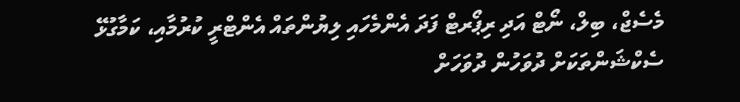މެސެޖް، ބިލް، ނޯޓް އަދި ރިޕޯރޓް ފަދަ އެންމެހައި ލިޔުންތައް އެންޓްރީ ކުރުމާއި، ކަމާގުޅޭ ސެކްޝަންތަކަށް ދުވަހުން ދުވަހަށް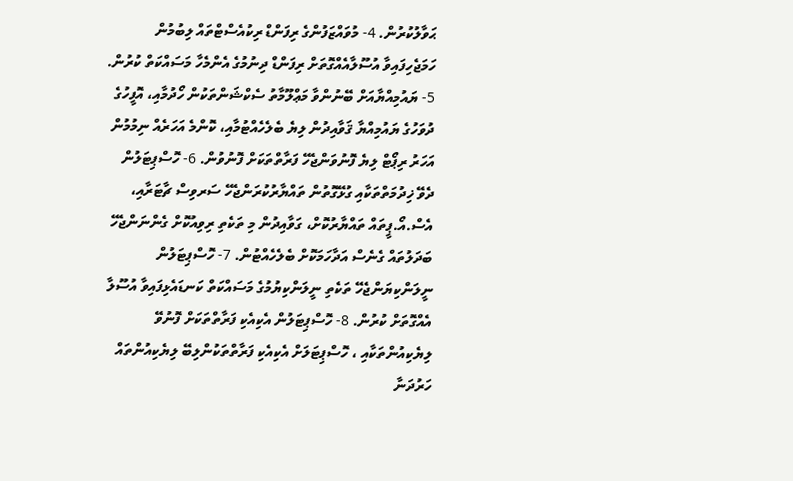ޙަވާލުކުރުން. 4- މުވައްޒަފުންގެ ރިފަންޑް ރިކުއެސްޓްތައް ލިބުމުން ހަމަޖެހިފައިވާ އުސޫލާއެއްގޮތަށް ރިފަންޑް ދިނުމުގެ އެންމެހާ މަސައްކަތް ކުރުން. 5- ޔައުމިއްޔާއަށް ބޭނުންވާ މަޢްލޫމާތު ސެކްޝަންތަކުން ހޯދުމާއި، އޮފީހުގެ ދުވަހުގެ ޔައުމިއްޔާ ޤަވާއިދުން ލިޔެ ބެލެހެއްޓުމާއި، ކޮންމެ އަހަރެއް ނިމުމުން އަހަރު ރިޕޯޓް ލިޔެ ފޮނުވަންޖެހޭ ފަރާތްތަކަށް ފޮނުވުން. 6- ހޮސްޕިޓަލުން ދެވޭ ޚިދުމަތްތަކާއި ގުޅޭގޮތުން ތައްޔާރުކުރަންޖެހޭ ސަރވިސް ޗާޓަރާއި، އެސް.އޯ.ޕީތައް ތައްޔާރުކޮށް، ގަވާއިދުން މި ތަކެތި ރިވިއުކޮށް ގެންނަންޖެހޭ ބަދަލުތައް ގެނެސް އަދާހަމަކޮށް ބެލެހެއްޓުން. 7- ހޮސްޕިޓަލުން ނީލަންކިޔަންޖެހޭ ތަކެތި ނީލަންކިޔުމުގެ މަސައްކަތް ކަނޑައެޅިފައިވާ އުސޫލާ އެއްގޮތަށް ކުރުން. 8- ހޮސްޕިޓަލުން އެކިއެކި ފަރާތްތަކަށް ފޮނުވޭ ލިޔެކިއުންތަކާއި ، ހޮސްޕިޓަލަށް އެކިއެކި ފަރާތްތަކުންލިބޭ ލިޔެކިއުންތައް ހަރުދަނާ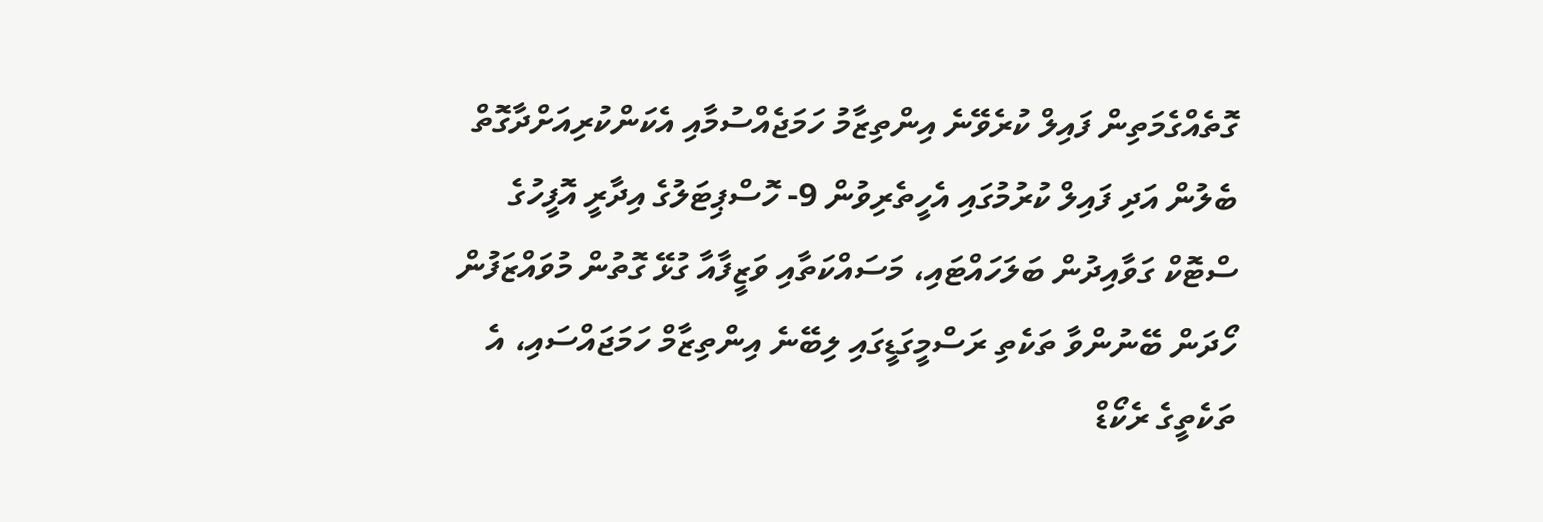ގޮތެއްގެމަތިން ފައިލް ކުރެވޭނެ އިންތިޒާމު ހަމަޖެއްސުމާއި އެކަންކުރިއަށްދާގޮތް ބެލުން އަދި ފައިލް ކުރުމުގައި އެހީތެރިވުން 9- ހޮސްޕިޓަލުގެ އިދާރީ އޮފީހުގެ ސްޓޮކް ގަވާއިދުން ބަލަހައްޓައި، މަސައްކަތާއި ވަޒީފާއާ ގުޅޭ ގޮތުން މުވައްޒަފުން ހޯދަން ބޭނުންވާ ތަކެތި ރަސްމީގަޑީގައި ލިބޭނެ އިންތިޒާމް ހަމަޖައްސައި، އެ ތަކެތީގެ ރެކޯޑް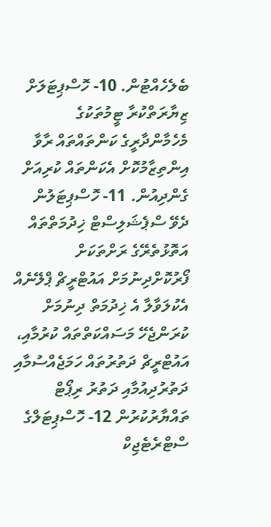ބެލެހެއްޓުން. 10- ހޮސްޕިޓަލަށް ޒިޔާރަތްކުރާ ޓީމުތަކުގެ މެހެމާންދާރީގެ ކަންތައްތައް ރާވާ އިންތިޒާމުކޮށް އެކަންތައް ކުރިއަށް ގެންދިއުން. 11- ހޮސްޕިޓަލުން ދެވޭ ސްޕެޝަލިސްޓް ޚިދުމަތްތައް އަތޮޅުތެރޭގެ ރަށްތަކަށް ފޯރުކޮށްދިނުމަށް އައުޓްރީޗް ޕްލޭނެއް އެކުލަވާލާ އެ ޚިދުމަތް ދިނުމަށް ކުރަންޖެހޭ މަސައްކަތްތައް ކުރުމާއި، އައުޓްރީޗް ދަތުރުތައް ހަމަޖެއްސުމާއި ދަތުރުދިއުމާއި ދަތުރު ރިޕޯޓް ތައްޔާރުކުރުން 12- ހޮސްޕިޓަލްގެ ސްޓްރެޓެޖިކް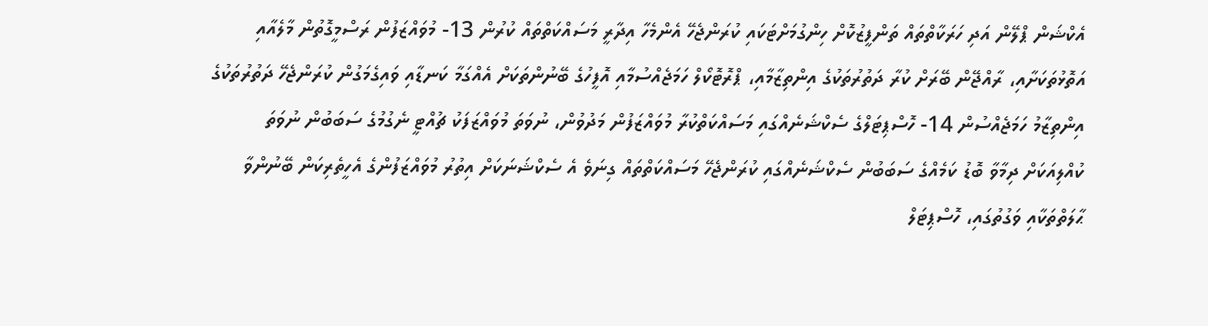އެކްޝަން ޕްލޭން އަދި ހަރަކާތްތައް ތަންފީޒުކޮށް ހިންގުމަށްޓަކައި ކުރަންޖެހޭ އެންމެހާ އިދާރީ މަސައްކަތްތައް ކުރުން 13- މުވައްޒަފުން ރަސްމީގޮތުން މާލެއާއި އަތޮޅުތަކަށާއި، ރާއްޖޭން ބޭރަށް ކުރާ ދަތުރުތަކުގެ އިންތިޒާމާއި، ޕްރޮޓޮކޯލް ހަމަޖެއްސުމާއި އޮފީހުގެ ބޭނުންތަކަށް އެއްގަމާ ކަނޑާއި ވައިގެމަގުން ކުރަންޖެހޭ ދަތުރުތަކުގެ އިންތިޒާމު ހަމަޖެއްސުން 14- ހޮސްޕިޓަލްގެ ސެކްޝަނެއްގައި މަސައްކަތްކުރާ މުވައްޒަފުން މަދުވުން، ނުވަތަ މުވައްޒަފަކު ޗުއްޓީ ނެގުމުގެ ސަބަބުން ނުވަތަ ކުއްލިއަކަށް ދިމާވާ ބޮޑު ކަމެއްގެ ސަބަބުން ސެކްޝަނެއްގައި ކުރަންޖެހޭ މަސައްކަތްތައް ގިނަވެ އެ ސެކްޝަނަކަށް އިތުރު މުވައްޒަފުންގެ އެހީތެރިކަން ބޭނުންވާ ޙާލަތްތަކާއި ވަގުތުގައި، ހޮސްޕިޓަލް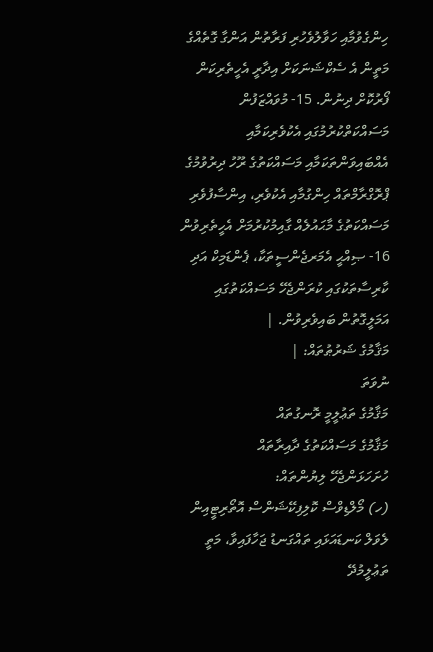ހިންގެވުމާއި ހަވާލުވެހުރި ފަރާތުން އަންގާ ގޮތެއްގެ މަތީން އެ ސެކްޝަނަކަށް އިދާރީ އެހީތެރިކަން ފޯރުކޮށް ދިނުން. 15- މުވައްޒަފުން މަސައްކަތްކުރުމުގައި އެކުވެރިކަމާއި އެއްބައިވަންތަކަމާއި މަސައްކަތުގެ ރޫހު ދިރުވުމުގެ ޕްރޮގްރާމްތައް ހިންގުމާއި އެކުވެރި، އިންސާފުވެރި މަސައްކަތުގެ މާޙައުލެއް ގާއިމުކުރުމަށް އެހީތެރިވުން 16- ޞިއްޙީ އެމަރޖެންސީތަކާ، ޕެންޑަމިކް އަދި ކާރިސާތަކުގައި ކުރަންޖެހޭ މަސައްކަތުގައި އަމަލީގޮތުން ބައިވެރިވުން. |
މަޤާމުގެ ޝަރުޠުތައް: |
ނުވަތަ
މަޤާމުގެ ތަޢުލީމީ ރޮނގުތައް
މަޤާމުގެ މަސައްކަތުގެ ދާއިރާތައް
ހުށަހަޅަންޖެހޭ ލިޔުންތައް:
(ހ) މޯލްޑިވްސް ކޮލިފިކޭޝަންސް އޮތޯރިޓީއިން ލެވަލް ކަނޑައަޅައި ތައްގަނޑު ޖަހާފައިވާ، މަތީ ތަޢުލީމުދޭ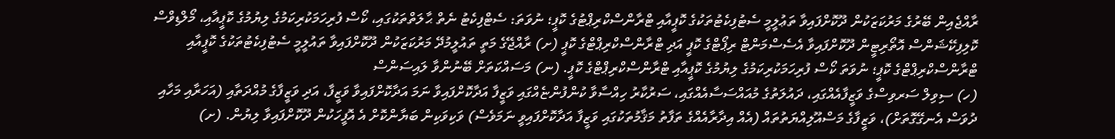ރާއްޖެއިން ބޭރުގެ މަރުކަޒަކުން ދޫކޮށްފައިވާ ތަޢުލީމީ ސެޓުފިކެޓުތަކުގެ ކޮޕީއާއި ޓްރާންސްކްރިޕްޓުގެ ކޮޕީ؛ ނުވަތަ: ސެޓްފިކެޓު ނެތް ޙާލަތްތަކުގައި، ކޯސް ފުރިހަމަކުރިކަމުގެ ލިޔުމުގެ ކޮޕީއާއި، މޯލްޑިވްސް ކޮލިފިކޭޝަންސް އޮތޯރިޓީން ދޫކޮށްފައިވާ އެސެސްމަންޓް ރިޕޯޓްގެ ކޮޕީ އަދި ޓްރާންސްކްރިޕްޓްގެ ކޮޕީ (ށ) ރާއްޖޭގެ މަތީ ތައުލީމުދޭ މަރުކަޒަކުން ދޫކޮށްފައިވާ ތައުލީމީ ސެޓުފިކެޓުތަކުގެ ކޮޕީއާއި ޓްރާންސްކްރިޕްޓްގެ ކޮޕީ؛ ނުވަތަ ކޯސް ފުރިހަމަކުރިކަމުގެ ލިޔުމުގެ ކޮޕީއާއި ޓްރާންސްކްރިޕްޓްގެ ކޮޕީ. (ނ) މަސައްކަތަށް ބޭނުންވާ ލައިސަންސް
(ހ) ސިވިލް ސަރވިސްގެ ވަޒީފާއެއްގައި، ދައުލަތުގެ މުއައްސަސާއެއްގައި، ސަރުކާރު ހިއްސާވާ ކުންފުންޏެއްގައި ވަޒީފާ އަދާކޮށްފައިވާ ނަމަ އަދާކޮށްފައިވާ ވަޒީފާ، އަދި ވަޒީފާގެ މުއްދަތާއި (އަހަރާއި މަހާއި ދުވަސް އެނގޭގޮތަށް)، ވަޒީފާގެ މަސްއޫލިއްޔަތުތައް (އެއް އިދާރާއެއްގެ ތަފާތު މަޤާމުތަކުގައި ވަޒީފާ އަދާކޮށްފައިވީ ނަމަވެސް) ވަކިވަކިން ބަޔާންކޮށް އެ އޮފީހަކުން ދޫކޮށްފައިވާ ލިޔުން. (ށ)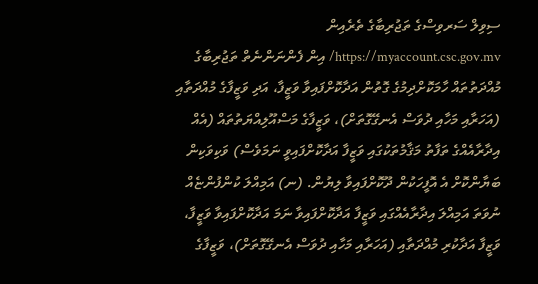ސިވިލް ސަރވިސްގެ ތަޖުރިބާގެ ތެރެއިން https://myaccount.csc.gov.mv/ އިން ފެންނަންނެތް ތަޖުރިބާގެ މުއްދަތުތައް ހާމަކޮށްދިމުގެ ގޮތުން އަދާކޮށްފައިވާ ވަޒީފާ، އަދި ވަޒީފާގެ މުއްދަތާއި (އަހަރާއި މަހާއި ދުވަސް އެނގޭގޮތަށް)، ވަޒީފާގެ މަސްއޫލިއްޔަތުތައް (އެއް އިދާރާއެއްގެ ތަފާތު މަޤާމުތަކުގައި ވަޒީފާ އަދާކޮށްފައިވީ ނަމަވެސް) ވަކިވަކިން ބަޔާންކޮށް އެ އޮފީހަކުން ދޫކޮށްފައިވާ ލިޔުން. (ނ) އަމިއްލަ ކުންފުންޏެއް ނުވަތަ އަމިއްލަ އިދާރާއެއްގައި ވަޒީފާ އަދާކޮށްފައިވާ ނަމަ އަދާކޮށްފައިވާ ވަޒީފާ، ވަޒީފާ އަދާކުރި މުއްދަތާއި (އަހަރާއި މަހާއި ދުވަސް އެނގޭގޮތަށް)، ވަޒީފާގެ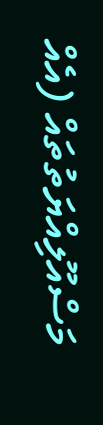މަސްއޫލިއްޔަތުތައް (އެއް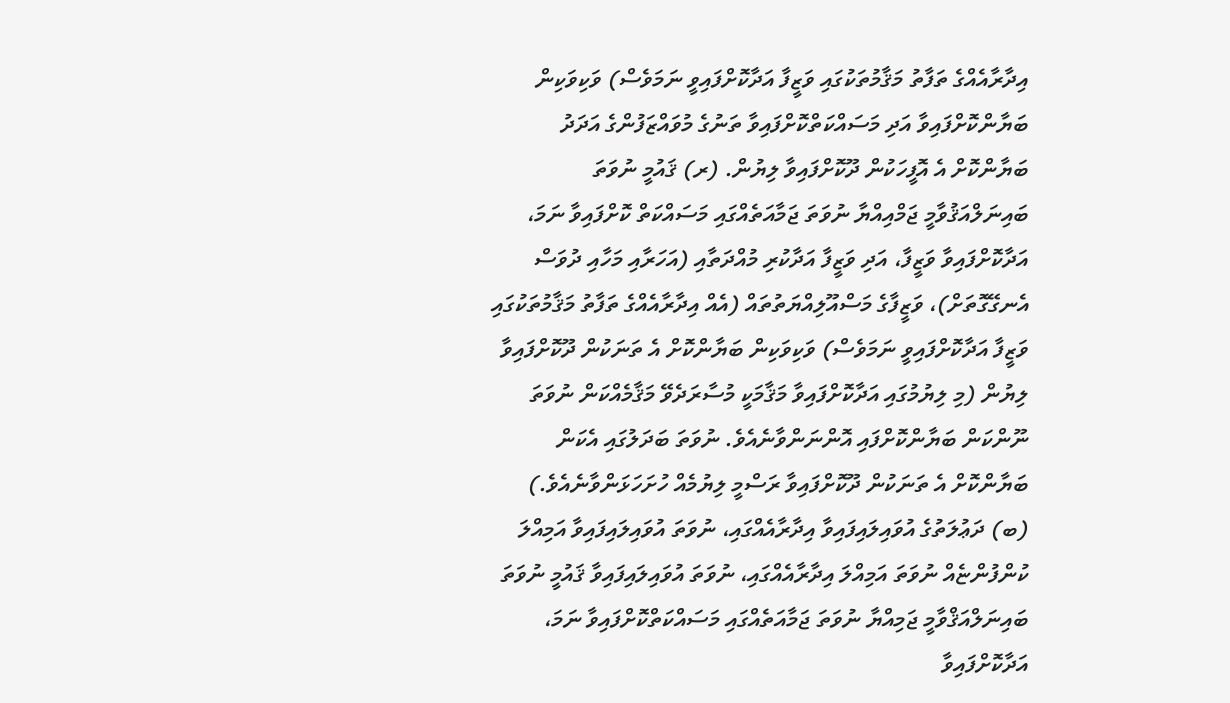އިދާރާއެއްގެ ތަފާތު މަޤާމުތަކުގައި ވަޒީފާ އަދާކޮށްފައިވީ ނަމަވެސް) ވަކިވަކިން ބަޔާންކޮށްފައިވާ އަދި މަސައްކަތްކޮށްފައިވާ ތަނުގެ މުވައްޒަފުންގެ އަދަދު ބަޔާންކޮށް އެ އޮފީހަކުން ދޫކޮށްފައިވާ ލިޔުން. (ރ) ޤައުމީ ނުވަތަ ބައިނަލްއަޤުވާމީ ޖަމްއިއްޔާ ނުވަތަ ޖަމާއަތެއްގައި މަސައްކަތް ކޮށްފައިވާ ނަމަ، އަދާކޮށްފައިވާ ވަޒީފާ، އަދި ވަޒީފާ އަދާކުރި މުއްދަތާއި (އަހަރާއި މަހާއި ދުވަސް އެނގޭގޮތަށް)، ވަޒީފާގެ މަސްއޫލިއްޔަތުތައް (އެއް އިދާރާއެއްގެ ތަފާތު މަޤާމުތަކުގައި ވަޒީފާ އަދާކޮށްފައިވީ ނަމަވެސް) ވަކިވަކިން ބަޔާންކޮށް އެ ތަނަކުން ދޫކޮށްފައިވާ ލިޔުން (މި ލިޔުމުގައި އަދާކޮށްފައިވާ މަޤާމަކީ މުސާރަދެވޭ މަޤާމެއްކަން ނުވަތަ ނޫންކަން ބަޔާންކޮށްފައި އޮންނަންވާނެއެވެ. ނުވަތަ ބަދަލުގައި އެކަން ބަޔާންކޮށް އެ ތަނަކުން ދޫކޮށްފައިވާ ރަސްމީ ލިޔުމެއް ހުށަހަޅަންވާނެއެވެ.) (ބ) ދަޢުލަތުގެ އުވައިލައިފައިވާ އިދާރާއެއްގައި، ނުވަތަ އުވައިލައިފައިވާ އަމިއްލަ ކުންފުންޏެއް ނުވަތަ އަމިއްލަ އިދާރާއެއްގައި، ނުވަތަ އުވައިލައިފައިވާ ޤައުމީ ނުވަތަ ބައިނަލްއަޤްވާމީ ޖަމިއްޔާ ނުވަތަ ޖަމާއަތެއްގައި މަސައްކަތްކޮށްފައިވާ ނަމަ، އަދާކޮށްފައިވާ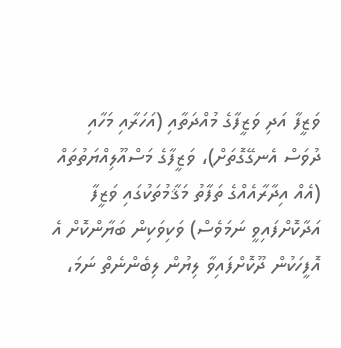ވަޒީފާ އަދި ވަޒީފާގެ މުއްދަތާއި (އަހަރާއި މަހާއި ދުވަސް އެނގޭގޮތަށް)، ވަޒީފާގެ މަސްއޫލިއްޔަތުތައް (އެއް އިދާރާއެއްގެ ތަފާތު މަޤާމުތަކުގައި ވަޒީފާ އަދާކޮށްފައިވީ ނަމަވެސް) ވަކިވަކިން ބަޔާންކޮށް އެ އޮފީހަކުން ދޫކޮށްފައިވާ ލިޔުން ލިބެންނެތް ނަމަ،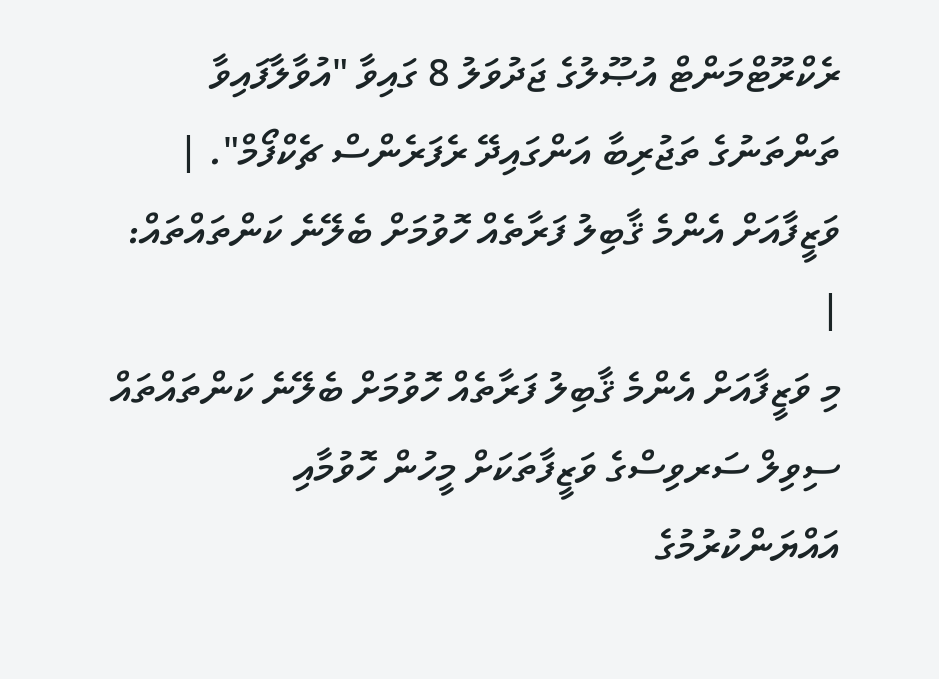ރެކްރޫޓްމަންޓް އުޞޫލުގެ ޖަދުވަލު 8 ގައިވާ "އުވާލާފައިވާ ތަންތަނުގެ ތަޖުރިބާ އަންގައިދޭ ރެފަރެންސް ޗެކްފޯމް". |
ވަޒީފާއަށް އެންމެ ޤާބިލު ފަރާތެއް ހޮވުމަށް ބެލޭނެ ކަންތައްތައް: |
މި ވަޒީފާއަށް އެންމެ ޤާބިލު ފަރާތެއް ހޮވުމަށް ބެލޭނެ ކަންތައްތައް ސިވިލް ސަރވިސްގެ ވަޒީފާތަކަށް މީހުން ހޮވުމާއި އައްޔަންކުރުމުގެ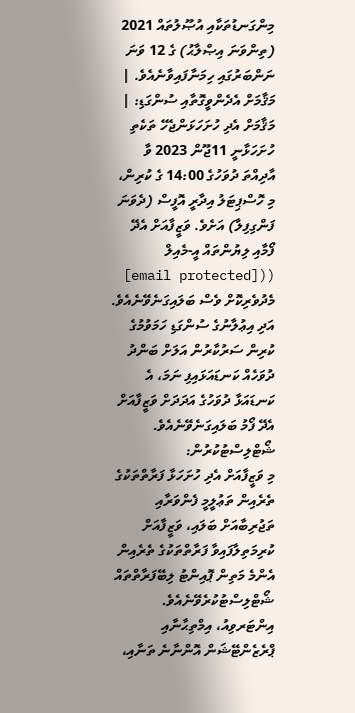މިންގަނޑުތަކާއި އުޞޫލުތައް 2021 (ތިންވަނަ އިޞްލާޙު) ގެ 12 ވަނަ ނަންބަރުގައި ހިމަނާފައިވާނެއެވެ. |
މަޤާމަށް އެދެންވީގޮތާއި ސުންގަޑި: |
މަޤާމަށް އެދި ހުށަހަޅަންޖެހޭ ތަކެތި ހުށަހަޅާނީ 11ޖޫން 2023 ވާ އާދިއްތަ ދުވަހުގެ 14:00 ގެ ކުރިން، މި ހޮސްޕިޓަލު އިދާރީ އޮފީސް (ދެވަނަ ފަންގިފިލާ) އަށެވެ. ވަޒީފާއަށް އެދޭ ފޯމާއި ލިޔުންތައް އީ-މެއިލް (([email protected] މެދުވެރިކޮށް ވެސް ބަލައިގަނެވޭނެއެވެ. އަދި އިޢުލާނުގެ ސުންގަޑި ހަމަވުމުގެ ކުރިން ސަރުކާރުން އަލަށް ބަންދު ދުވަހެއް ކަނޑައަޅައިފި ނަމަ، އެ ކަނޑައަޅާ ދުވަހުގެ އަދަދަށް ވަޒީފާއަށް އެދޭ ފޯމު ބަލައިގަނެވޭނެއެވެ.
ޝޯޓްލިސްޓުކުރުން:
މި ވަޒީފާއަށް އެދި ހުށަހަޅާ ފަރާތްތަކުގެ ތެރެއިން ތަޢުލީމީ ފެންވަރާއި ތަޖުރިބާއަށް ބަލައި، ވަޒީފާއަށް ކުރިމަތިލާފައިވާ ފަރާތްތަކުގެ ތެރެއިން އެންމެ މަތިން ޕޮއިންޓު ލިބޭފަރާތްތައް ޝޯޓްލިސްޓުކުރެވޭނެއެވެ.
އިންޓަރވިއު، އިމްތިޙާނާއި ޕްރެޒެންޓޭޝަން އޮންނާނެ ތަނާއި،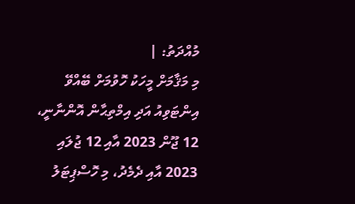މުއްދަތު: |
މި މަޤާމަށް މީހަކު ހޮވުމަށް ބޭއްވޭ އިންޓަވިއު އަދި އިމްތިޙާން އޮންނާނީ، 12 ޖޫން 2023 އާއި 12 ޖުލައި 2023 އާއި ދެމެދު، މި ހޮސްޕިޓަލު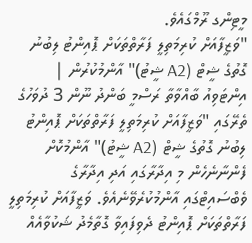މީޓިންގ ރޫމްގައެވެ.
"ވަޒީފާއަށް ކުރިމަތިލީ ފަރާތްތަކަށް ޕޮއިންޓު ލިބުނު ގޮތުގެ ޝީޓް (A2 ޝީޓު)" އާންމުކުރުން |
އިންޓަވިއު ބާއްވާތާ ރަސްމީ ބަންދު ނޫން 3 ދުވަހުގެ ތެރޭގައި "ވަޒީފާއަށް ކުރިމަތިލީ ފަރާތްތަކަށް ޕޮއިންޓު ލިބުނު ގޮތުގެ ޝީޓް (A2 ޝީޓު)" އާންމުކޮށް ފެންނާނެހެން މި އިދާރާގައި އަދި އިދާރާގެ ވެބްސައިޓްގައި އާންމުކުރެވޭނެއެވެ. ވަޒީފާއަށް ކުރިމަތިލީ ފަރާތްތަކަށް ޕޮއިންޓު ދެވިފައިވާ ގޮތާމެދު ޝަކުވާއެއް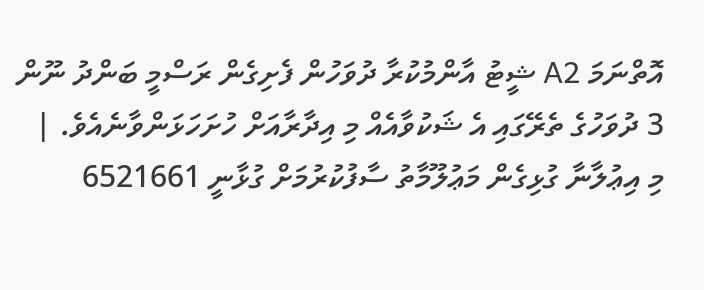އޮތްނަމަ A2 ޝީޓު އާންމުކުރާ ދުވަހުން ފެށިގެން ރަސްމީ ބަންދު ނޫން 3 ދުވަހުގެ ތެރޭގައި އެ ޝަކުވާއެއް މި އިދާރާއަށް ހުށަހަޅަންވާނެއެވެ. |
މި އިޢުލާނާ ގުޅިގެން މަޢުލޫމާތު ސާފުކުރުމަށް ގުޅާނީ 6521661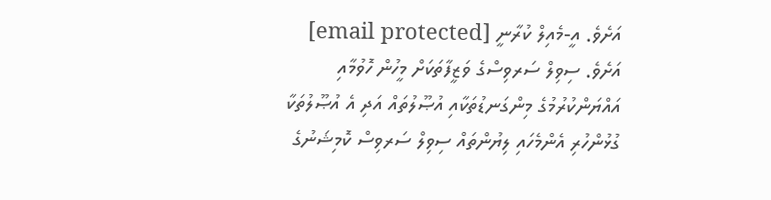އަށެވެ. އީ-މެއިލް ކުރާނީ [email protected] އަށެވެ. ސިވިލް ސަރވިސްގެ ވަޒީފާތަކަށް މީހުން ހޮވުމާއި އައްޔަންކުރުމުގެ މިންގަނޑުތަކާއި އުޞޫލުތައް އަދި އެ އުޞޫލުތަކާ ގުޅުންހުރި އެންމެހައި ލިޔުންތައް ސިވިލް ސަރވިސް ކޮމިޝަނުގެ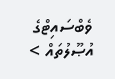ވެބްސައިޓްގެ އުޞޫލުތައް >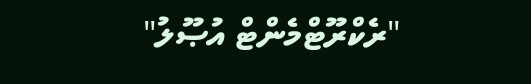"ރެކްރޫޓްމެންޓް އުޞޫލު"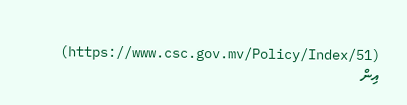(https://www.csc.gov.mv/Policy/Index/51) އިން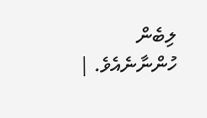ލިބެން ހުންނާނެއެވެ. |